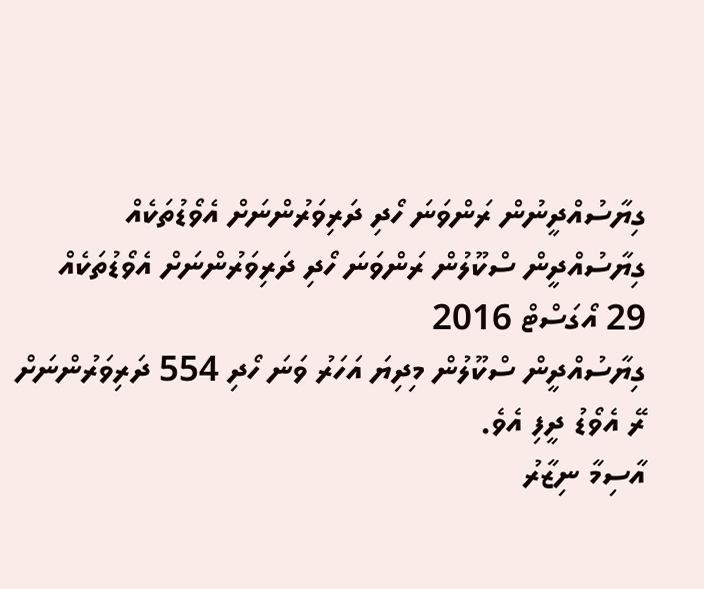ގިޔާސުއްދީނުން ރަންވަނަ ހޯދި ދަރިވަރުންނަށް އެވޯޑުތަކެއް
ގިޔާސުއްދީން ސްކޫލުން ރަންވަނަ ހޯދި ދަރިވަރުންނަށް އެވޯޑުތަކެއް
29 އޯގަސްޓް 2016
ގިޔާސުއްދީން ސްކޫލުން މިދިޔަ އަހަރު ވަނަ ހޯދި 554 ދަރިވަރުންނަށް ރޭ އެވޯޑު ދީފި އެވެ.
އާސިމާ ނިޒާރު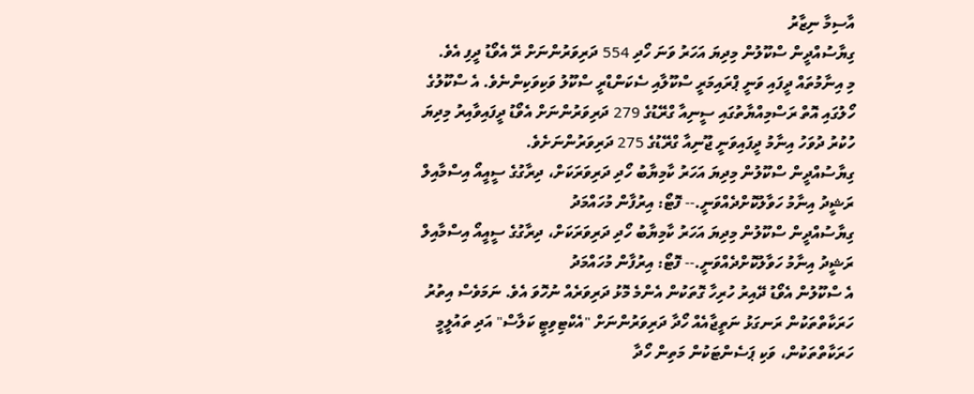އާސިމާ ނިޒާރު
ގިޔާސުއްދީން ސްކޫލުން މިދިޔަ އަހަރު ވަނަ ހޯދި 554 ދަރިވަރުންނަށް ރޭ އެވޯޑު ދީފި އެވެ.
މި އިނާމުތައް ދީފައި ވަނީ ޕްރައިމަރީ ސްކޫލާއި ސެކަންޑްރީ ސްކޫލު ވަކިވަކިންނެވެ. އެ ސްކޫލުގެ ހޯލުގައި އޮތް ރަސްމިއްޔާތުގައި ސީނިއާ ގްރޭޑުގެ 279 ދަރިވަރުންނަށް އެވޯޑު ދީފައިވާއިރު މިދިޔަ ހުކުރު ދުވަހު އިނާމު ދީފައިވަނީ ޖޫނިއާ ގްރޭޑުގެ 275 ދަރިވަރުންނަށެވެ.
ގިޔާސުއްދީން ސްކޫލުން މިދިޔަ އަހަރު ކާމިޔާބު ހޯދި ދަރިވަރަކަށް، ދިރާގުގެ ސީއީއޯ އިސްމާއިލް ރަޝީދު އިނާމު ހަވާލުކޮށްދެއްވަނީ.-- ފޮޓޯ: އިރުފާން މުހައްމަދު
ގިޔާސުއްދީން ސްކޫލުން މިދިޔަ އަހަރު ކާމިޔާބު ހޯދި ދަރިވަރަކަށް، ދިރާގުގެ ސީއީއޯ އިސްމާއިލް ރަޝީދު އިނާމު ހަވާލުކޮށްދެއްވަނީ.-- ފޮޓޯ: އިރުފާން މުހައްމަދު
އެ ސްކޫލުން އެވޯޑު ދޭއިރު ހުރިހާ ގޮތަކުން އެންމެ މޮޅު ދަރިވަރެއް ނުހޮވަ އެވެ. ނަމަވެސް އިތުރު ހަރަކާތްތަކުން ރަނގަޅު ނަތީޖާއެއް ހޯދާ ދަރިވަރުންނަށް "އެކްޓިވިޓީ ކަލާސް" އަދި ތައުލީމީ ހަރަކާތްތަކުން، ވަކި ޕަސެންޓަކުން މަތިން ހޯދާ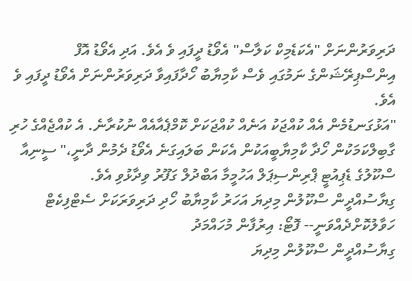ދަރިވަރުންނަށް "އެކަޑެމިކް ކަލާސް" އެވޯޑު ދީފައި ވެ އެވެ. އަދި އެވޯޑު އޮފް އިންސްޕިރޭޝަންގެ ނަމުގައި ވެސް ކާމިޔާބު ހޯދާފައިވާ ދަރިވަރުންނަށް އެވޯޑު ދީފައި ވެ އެވެ.
"އަޅުގަނޑުމެން އެއް ކުއްޖަކު އަނެއް ކުއްޖަކަށް ކޮމްޕެއާއެއް ނުކުރާނެ. އެ ކުއްޖެއްގެ ހުރި ގާބިލްކަމަކުން ހޯދާ ކާމިޔާބީއަކުން އެކަން ބަލައިގަނެ އެވޯޑު ދެމުން ދާނީ،" ސީނިއާ ސްކޫލުގެ ޑެޕިއުޓީ ޕްރިންސިޕަލް އަހުމީމާ އަބްދުލް ގަފޫރު ވިދާޅުވި އެވެ.
ގިޔާސުއްދީން ސްކޫލުން މިދިޔަ އަހަރު ކާމިޔާބު ހޯދި ދަރިވަރަކަށް ސެޓްފިކެޓް ހަވާލުކޮށްދެއްވަނީ-- ފޮޓޯ: އިރުފާން މުހައްމަދު
ގިޔާސުއްދީން ސްކޫލުން މިދިޔަ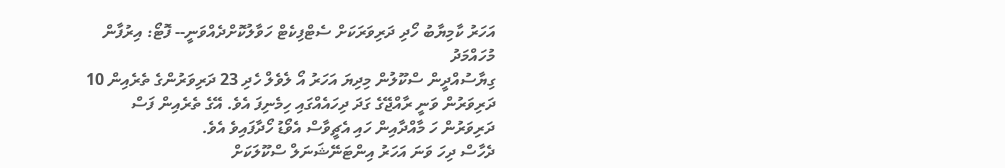އަހަރު ކާމިޔާބު ހޯދި ދަރިވަރަކަށް ސެޓްފިކެޓް ހަވާލުކޮށްދެއްވަނީ-- ފޮޓޯ: އިރުފާން މުހައްމަދު
ގިޔާސުއްދީން ސްކޫލުން މިދިޔަ އަހަރު އޯ ލެވެލް ހެދި 23 ދަރިވަރުންގެ ތެރެއިން 10 ދަރިވަރުން ވަނީ ރާއްޖޭގެ ގަދަ ދިހައެއްގައި ހިމެނިފަ އެވެ. އޭގެ ތެރެއިން ފަސް ދަރިވަރުން ހަ މާއްދާއިން ހައި އެޗީވާސް އެވޯޑު ހޯދާފައިވެ އެވެ.
ދެހާސް ދިހަ ވަނަ އަހަރު އިންޓަނޭޝަނަލް ސްކޫލަކަށް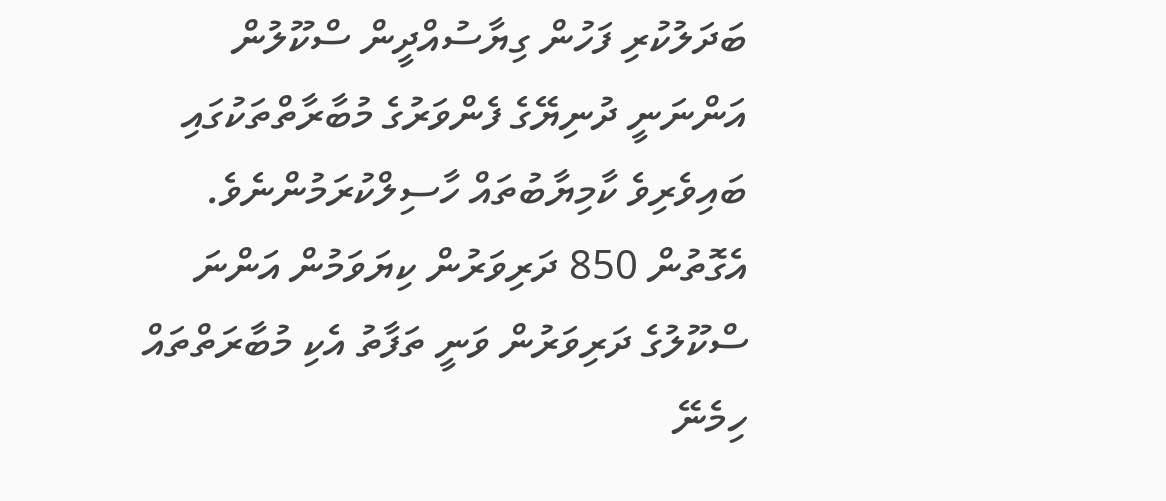ބަދަލުކުރި ފަހުން ގިޔާސުއްދީން ސްކޫލުން އަންނަނީ ދުނިޔޭގެ ފެންވަރުގެ މުބާރާތްތަކުގައި ބައިވެރިވެ ކާމިޔާބުތައް ހާސިލްކުރަމުންނެވެ. އެގޮތުން 850 ދަރިވަރުން ކިޔަވަމުން އަންނަ ސްކޫލުގެ ދަރިވަރުން ވަނީ ތަފާތު އެކި މުބާރަތްތައް ހިމެނޭ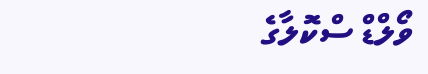ވޯލްޑް ސްކޮލާގެ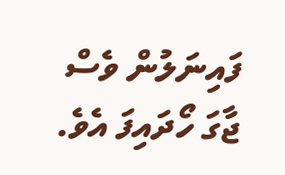ފައިނަލުން ވެސް ޖާގަ ހޯދައިފަ އެވެ.